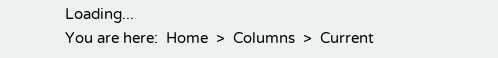Loading...
You are here:  Home  >  Columns  >  Current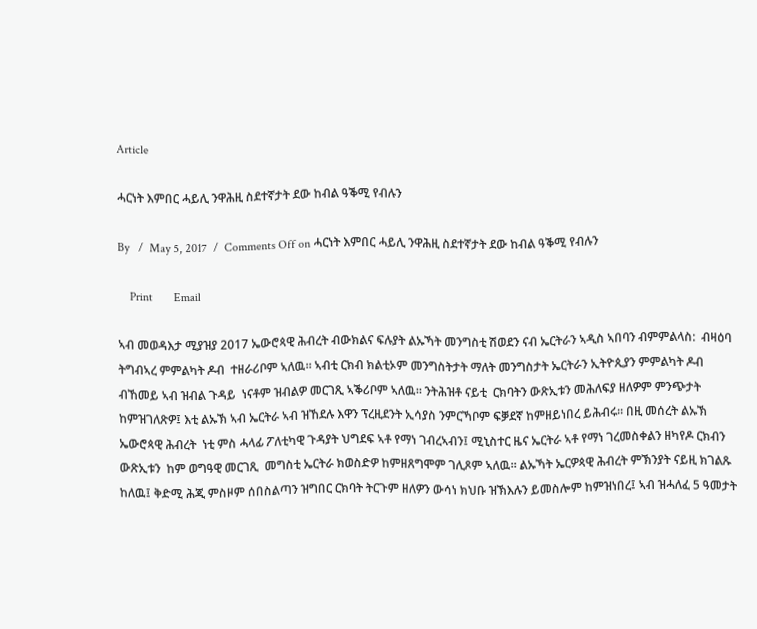Article

ሓርነት እምበር ሓይሊ ንዋሕዚ ስደተኛታት ደው ከብል ዓቕሚ የብሉን

By   /  May 5, 2017  /  Comments Off on ሓርነት እምበር ሓይሊ ንዋሕዚ ስደተኛታት ደው ከብል ዓቕሚ የብሉን

    Print       Email

ኣብ መወዳእታ ሚያዝያ 2017 ኤውሮጳዊ ሕብረት ብውክልና ፍሉያት ልኡኻት መንግስቲ ሽወደን ናብ ኤርትራን ኣዲስ ኣበባን ብምምልላስ:  ብዛዕባ ትግብኣረ ምምልካት ዶብ  ተዘራሪቦም ኣለዉ። ኣብቲ ርክብ ክልቲኦም መንግስትታት ማለት መንግስታት ኤርትራን ኢትዮጲያን ምምልካት ዶብ ብኸመይ ኣብ ዝብል ጉዳይ  ነናቶም ዝብልዎ መርገጺ ኣቕሪቦም ኣለዉ። ንትሕዝቶ ናይቲ  ርክባትን ውጽኢቱን መሕለፍያ ዘለዎም ምንጭታት ከምዝገለጽዎ፤ እቲ ልኡኽ ኣብ ኤርትራ ኣብ ዝኸደሉ እዋን ፕረዚደንት ኢሳያስ ንምርኻቦም ፍቓደኛ ከምዘይነበረ ይሕብሩ። በዚ መሰረት ልኡኽ ኤውሮጳዊ ሕብረት  ነቲ ምስ ሓላፊ ፖለቲካዊ ጉዳያት ህግደፍ ኣቶ የማነ ገብረኣብን፤ ሚኒስተር ዜና ኤርትራ ኣቶ የማነ ገረመስቀልን ዘካየዶ ርክብን ውጽኢቱን  ከም ወግዓዊ መርገጺ  መግስቲ ኤርትራ ክወስድዎ ከምዘጸግሞም ገሊጾም ኣለዉ። ልኡኻት ኤርዎጳዊ ሕብረት ምኽንያት ናይዚ ክገልጹ ከለዉ፤ ቅድሚ ሕጂ ምስዞም ሰበስልጣን ዝግበር ርክባት ትርጉም ዘለዎን ውሳነ ክህቡ ዝኽእሉን ይመስሎም ከምዝነበረ፤ ኣብ ዝሓለፈ 5 ዓመታት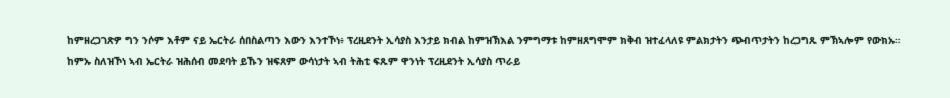ከምዘረጋገጽዎ ግን ንሶም እቶም ናይ ኤርትራ ሰበስልጣን እውን እንተኾነ፥ ፕረዚደንት ኢሳያስ እንታይ ክብል ከምዝኽእል ንምግማቱ ከምዘጸግሞም ክቅብ ዝተፈላለዩ ምልክታትን ጭብጥታትን ከረጋግጹ ምኽኣሎም የውክኡ።  ከምኡ ስለዝኾነ ኣብ ኤርትራ ዝሕሰብ መደባት ይኹን ዝፍጸም ውሳነታት ኣብ ትሕቲ ፍጹም ዋንነት ፕረዚደንት ኢሳያስ ጥራይ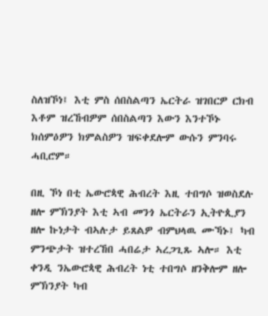ስለዝኾነ፤ እቲ ምስ ሰበስልጣን ኤርትራ ዝገበርዎ ርክብ እቶም ዝረኸብዎም ሰበስልጣን እውን እንተኾኑ ክሰምዕዎን ክምልስዎን ዝፍቀደሎም ውሱን ምንባሩ ሓቢሮም።

በዚ ኾነ በቲ ኤውሮጳዊ ሕብረት እዚ ተበግሶ ዝወስደሉ ዘሎ ምኽንያት እቲ ኣብ መንጎ ኤርትራን ኢትዮጲያን ዘሎ ኩነታት ብኣሉታ ይጸልዎ ብምህላዉ ሙኻኑ፤ ካብ ምንጭታት ዝተረኸበ ሓበሬታ ኣረጋጊጹ ኣሎ። እቲ ቀንዲ ንኤውሮጳዊ ሕብረት ነቲ ተበግሶ ዘንቅሎም ዘሎ ምኽንያት ካብ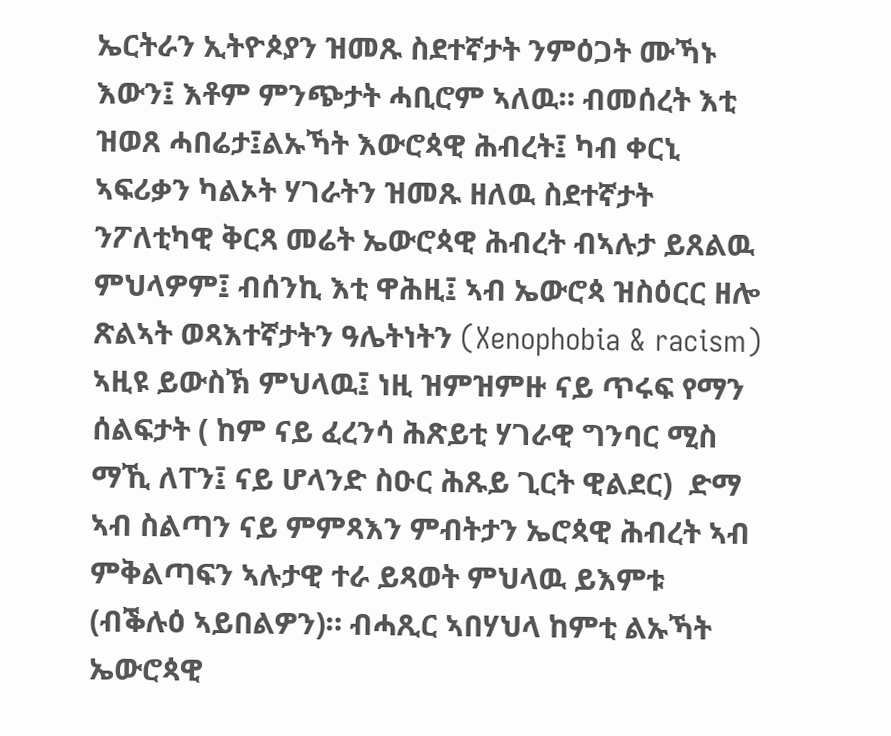ኤርትራን ኢትዮጶያን ዝመጹ ስደተኛታት ንምዕጋት ሙኻኑ እውን፤ እቶም ምንጭታት ሓቢሮም ኣለዉ። ብመሰረት እቲ ዝወጸ ሓበሬታ፤ልኡኻት እውሮጳዊ ሕብረት፤ ካብ ቀርኒ ኣፍሪቃን ካልኦት ሃገራትን ዝመጹ ዘለዉ ስደተኛታት ንፖለቲካዊ ቅርጻ መሬት ኤውሮጳዊ ሕብረት ብኣሉታ ይጸልዉ ምህላዎም፤ ብሰንኪ እቲ ዋሕዚ፤ ኣብ ኤውሮጳ ዝስዕርር ዘሎ  ጽልኣት ወጻእተኛታትን ዓሌትነትን (Xenophobia & racism) ኣዚዩ ይውስኽ ምህላዉ፤ ነዚ ዝምዝምዙ ናይ ጥሩፍ የማን ሰልፍታት ( ከም ናይ ፈረንሳ ሕጽይቲ ሃገራዊ ግንባር ሚስ ማኺ ለፐን፤ ናይ ሆላንድ ስዑር ሕጹይ ጊርት ዊልደር)  ድማ ኣብ ስልጣን ናይ ምምጻእን ምብትታን ኤሮጳዊ ሕብረት ኣብ ምቅልጣፍን ኣሉታዊ ተራ ይጻወት ምህላዉ ይእምቱ (ብቕሉዕ ኣይበልዎን)። ብሓጺር ኣበሃህላ ከምቲ ልኡኻት ኤውሮጳዊ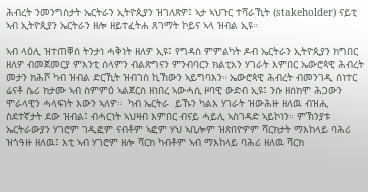ሕብረት ንመንግስታት ኤርትራን ኢትዮጲያን ዝገለጽዎ፤ ኣታ ኣህጉር ተሻራኺት (stakeholder) ናይቲ ኣብ ኢትዮጲያን ኤርትራን ዘሎ ዘይተፈትሐ ጸገማት ኮይና ኣላ ዝብል ኢዩ።

ኣብ ላዕሊ ዝተጠቐሰ ትንታነ ሓቅነት ዘለዎ ኢዩ፤ የግዳስ ምምልካት ዶብ ኤርትራን ኢትዮጲያን ክግበር ዘለዎ ብመጀመርያ ምእንቲ ሰላምን ብልጽግናን ምንብባርን ክልቲአን ሃገራት እምበር ኤውሮጳዊ ሕብረት መታን ክሕሾ ካብ ዝብል ድርኺት ዝብገስ ኪኸውን ኣይግባእን። ኤውሮጳዊ ሕብረት ብመንገዲ ሰነተር ሬናቶ ሴሪ ክታሙ ኣብ ስምምዕ ኣልጀርስ ዘነበረ ኣውሓሲ ዞባዊ ውድብ ኢዩ፤ ንሱ ዘሰክሞ ሕጋውን ሞራላዊን ሓላፍነት እውን ኣለዎ።  ካብ ኤርትራ  ይኹን ካልእ ሃገራት ዝውሕዙ ዘለዉ ብዝሒ ስደተኛታት ደው ዝብል፤ ብሓርነት ኣህዛብ እምበር ብናይ ሓይሊ ኣስገዳድ ኣይኮነን። ምኽንያቱ ኤርትራውያን ሃገሮም ገዲፎም ናብቶም ኣፎም ሃህ ኣቢሎም ዝጽበዮዎም ሻርክታት ማእከላይ ባሕሪ ዝጎዓዙ ዘለዉ፤ እቲ ኣብ ሃገሮም ዘሎ ሻርክ ካብቶም ኣብ ማእከላይ ባሕሪ ዘለዉ ሻርክ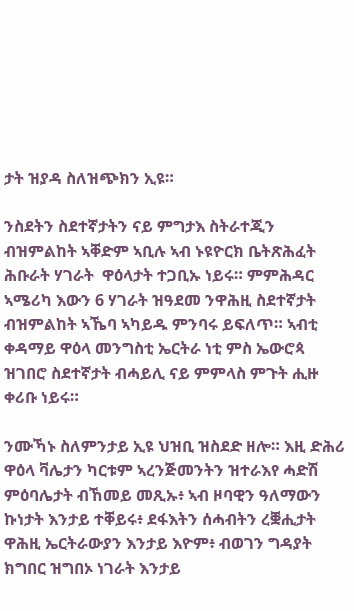ታት ዝያዳ ስለዝጭክን ኢዩ።

ንስደትን ስደተኛታትን ናይ ምግታእ ስትራተጂን ብዝምልከት ኣቐድም ኣቢሉ ኣብ ኑዩዮርክ ቤትጽሕፈት ሕቡራት ሃገራት  ዋዕላታት ተጋቢኡ ነይሩ። ምምሕዳር ኣሜሪካ እውን 6 ሃገራት ዝዓደመ ንዋሕዚ ስደተኛታት ብዝምልከት ኣኼባ ኣካይዱ ምንባሩ ይፍለጥ። ኣብቲ ቀዳማይ ዋዕላ መንግስቲ ኤርትራ ነቲ ምስ ኤውሮጳ ዝገበሮ ስደተኛታት ብሓይሊ ናይ ምምላስ ምጉት ሒዙ ቀሪቡ ነይሩ።

ንሙኻኑ ስለምንታይ ኢዩ ህዝቢ ዝስደድ ዘሎ። እዚ ድሕሪ ዋዕላ ቫሌታን ካርቱም ኣረንጅመንትን ዝተራእየ ሓድሽ ምዕባሌታት ብኸመይ መጺኡ፥ ኣብ ዞባዊን ዓለማውን ኩነታት እንታይ ተቐይሩ፥ ደፋእትን ሰሓብትን ረቛሒታት ዋሕዚ ኤርትራውያን እንታይ እዮም፥ ብወገን ግዳያት ክግበር ዝግበኦ ነገራት እንታይ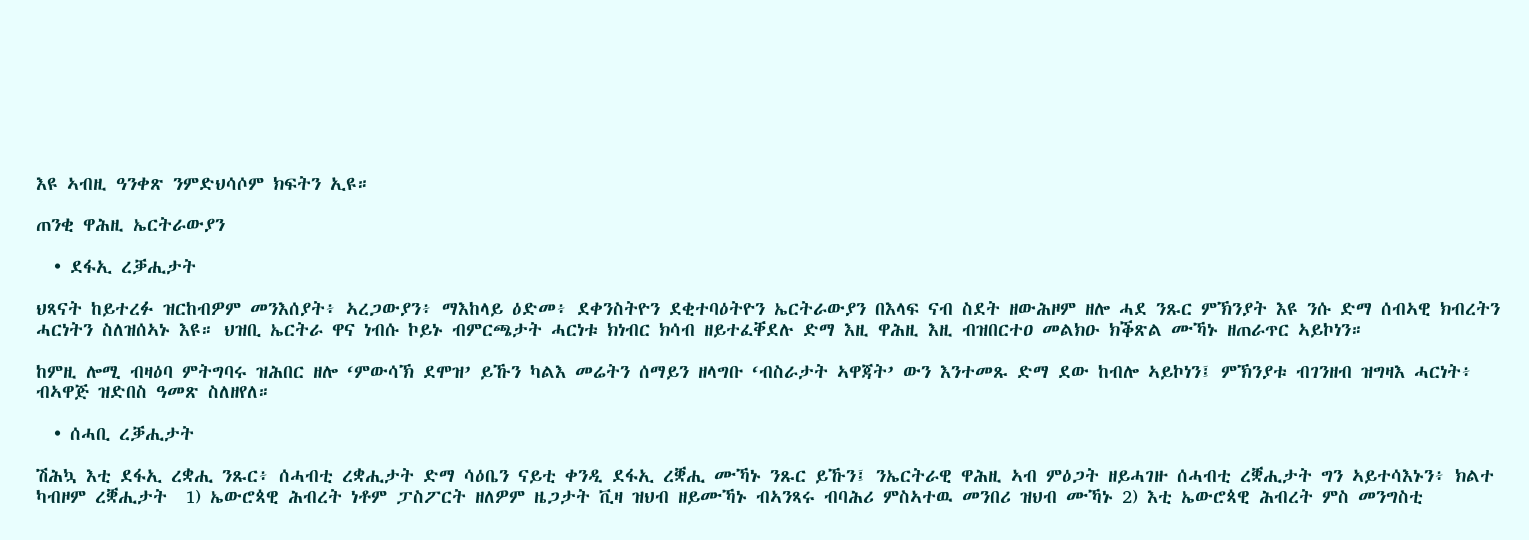እዩ ኣብዚ ዓንቀጽ ንምድህሳሶም ክፍትን ኢዩ።

ጠንቂ ዋሕዚ ኤርትራውያን

  • ደፋኢ ረቓሒታት

ህጻናት ከይተረፉ ዝርከብዎም መንእሰያት፥ ኣረጋውያን፥ ማእከላይ ዕድመ፥ ደቀንስትዮን ደቂተባዕትዮን ኤርትራውያን በእላፍ ናብ ስደት ዘውሕዞም ዘሎ ሓደ ንጹር ምኽንያት እዩ ንሱ ድማ ሰብኣዊ ክብረትን ሓርነትን ስለዝሰኣኑ እዩ። ህዝቢ ኤርትራ ዋና ነብሱ ኮይኑ ብምርጫታት ሓርነቱ ክነብር ክሳብ ዘይተፈቐደሉ ድማ እዚ ዋሕዚ እዚ ብዝበርተዐ መልክዑ ክቕጽል ሙኻኑ ዘጠራጥር ኣይኮነን።

ከምዚ ሎሚ ብዛዕባ ምትግባሩ ዝሕበር ዘሎ ‘ምውሳኽ ደሞዝ’ ይኹን ካልእ መሬትን ሰማይን ዘላግቡ ‘ብስራታት ኣዋጃት’ ውን እንተመጹ ድማ ደው ከብሎ ኣይኮነን፤ ምኽንያቱ ብገንዘብ ዝግዛእ ሓርነት፥ ብኣዋጅ ዝድበስ ዓመጽ ስለዘየለ።

  • ሰሓቢ ረቓሒታት

ሽሕኳ እቲ ደፋኢ ረቋሒ ንጹር፥ ሰሓብቲ ረቋሒታት ድማ ሳዕቤን ናይቲ ቀንዲ ደፋኢ ረቛሒ ሙኻኑ ንጹር ይኹን፤ ንኤርትራዊ ዋሕዚ ኣብ ምዕጋት ዘይሓገዙ ሰሓብቲ ረቛሒታት ግን ኣይተሳእኑን፥ ክልተ ካብዞም ረቛሒታት  1) ኤውሮጳዊ ሕብረት ነቶም ፓስፖርት ዘለዎም ዜጋታት ቪዛ ዝህብ ዘይሙኻኑ ብኣንጻሩ ብባሕሪ ምስኣተዉ መንበሪ ዝህብ ሙኻኑ 2) እቲ ኤውሮጳዊ ሕብረት ምስ መንግስቲ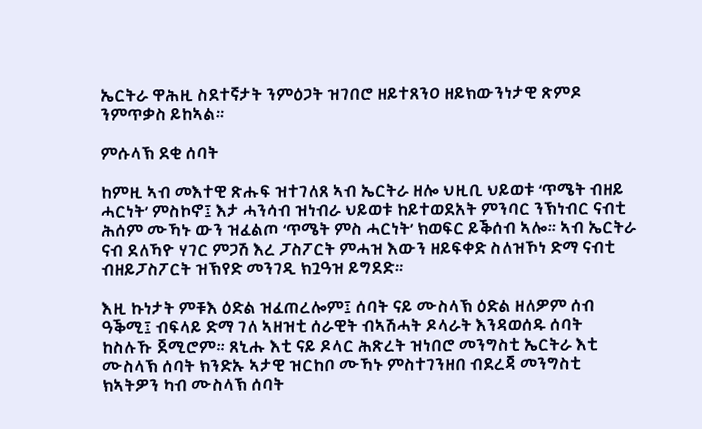ኤርትራ ዋሕዚ ስደተኛታት ንምዕጋት ዝገበሮ ዘይተጸንዐ ዘይክውንነታዊ ጽምዶ ንምጥቃስ ይከኣል።

ምሱላኽ ደቂ ሰባት

ከምዚ ኣብ መእተዊ ጽሑፍ ዝተገለጸ ኣብ ኤርትራ ዘሎ ህዚቢ ህይወቱ ‘ጥሜት ብዘይ ሓርነት’ ምስኮኖ፤ እታ ሓንሳብ ዝነብራ ህይወቱ ከይተወደአት ምንባር ንኽነብር ናብቲ ሕሰም ሙኻኑ ውን ዝፈልጦ ‘ጥሜት ምስ ሓርነት’ ክወፍር ይቕሰብ ኣሎ። ኣብ ኤርትራ ናብ ደለኻዮ ሃገር ምጋሽ እረ ፓስፖርት ምሓዝ እውን ዘይፍቀድ ስለዝኾነ ድማ ናብቲ ብዘይፓስፖርት ዝኽየድ መንገዲ ክጓዓዝ ይግደድ።

እዚ ኩነታት ምቹእ ዕድል ዝፈጠረሎም፤ ሰባት ናይ ሙስላኽ ዕድል ዘለዎም ሰብ ዓቕሚ፤ ብፍላይ ድማ ገለ ኣዘዝቲ ሰራዊት ብኣሽሓት ዶላራት እንዳወሰዱ ሰባት ከስሉኹ ጀሚሮም። ጸኒሑ እቲ ናይ ዶላር ሕጽረት ዝነበሮ መንግስቲ ኤርትራ እቲ ሙስላኽ ሰባት ክንድኡ ኣታዊ ዝርከቦ ሙኻኑ ምስተገንዘበ ብደረጃ መንግስቲ ክኣትዎን ካብ ሙስላኽ ሰባት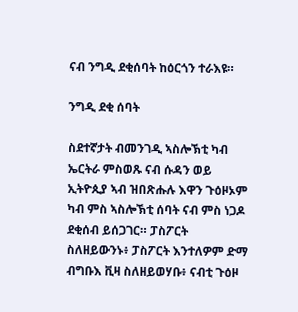ናብ ንግዲ ደቂሰባት ከዕርጎን ተራእዩ።

ንግዲ ደቂ ሰባት

ስደተኛታት ብመንገዲ ኣስሎኽቲ ካብ ኤርትራ ምስወጹ ናብ ሱዳን ወይ ኢትዮጲያ ኣብ ዝበጽሑሉ እዋን ጉዕዞኦም ካብ ምስ ኣስሎኽቲ ሰባት ናብ ምስ ነጋዶ ደቂሰብ ይሰጋገር። ፓስፖርት ስለዘይውንኑ፥ ፓስፖርት እንተለዎም ድማ ብግቡእ ቪዛ ስለዘይወሃቡ፥ ናብቲ ጉዕዞ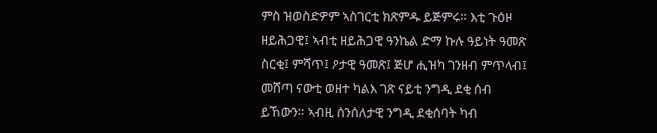ምስ ዝወስድዎም ኣስገርቲ ክጽምዱ ይጅምሩ። እቲ ጉዕዞ ዘይሕጋዊ፤ ኣብቲ ዘይሕጋዊ ዓንኬል ድማ ኩሉ ዓይነት ዓመጽ ስርቂ፤ ምሻጥ፤ ዖታዊ ዓመጽ፤ ጅሆ ሒዝካ ገንዘብ ምጥላብ፤ መሸጣ ናውቲ ወዘተ ካልእ ገጽ ናይቲ ንግዲ ደቂ ሰብ ይኸውን። ኣብዚ ሰንሰለታዊ ንግዲ ደቂሰባት ካብ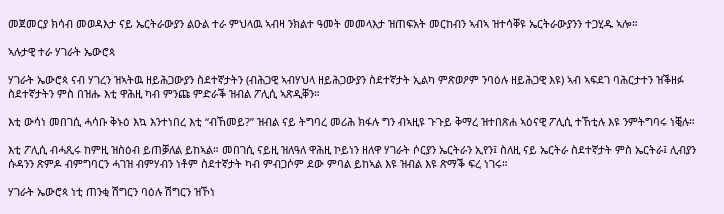መጀመርያ ክሳብ መወዳእታ ናይ ኤርትራውያን ልዑል ተራ ምህላዉ ኣብዛ ንክልተ ዓመት መመላእታ ዝጠፍአት መርከብን ኣብኣ ዝተሳቐዩ ኤርትራውያንን ተጋሂዱ ኣሎ።

ኣሉታዊ ተራ ሃገራት ኤውሮጳ

ሃገራት ኤውሮጳ ናብ ሃገረን ዝኣትዉ ዘይሕጋውያን ስደተኛታትን (ብሕጋዊ ኣብሃህላ ዘይሕጋውያን ስደተኛታት ኢልካ ምጽወዖም ንባዕሉ ዘይሕጋዊ እዩ) ኣብ ኣፍደገ ባሕርታተን ዝቕዘፉ ስደተኛታትን ምስ በዝሑ እቲ ዋሕዚ ካብ ምንጩ ምድራቕ ዝብል ፖሊሲ ኣጽዲቐን።

እቲ ውሳነ መበገሲ ሓሳቡ ቅኑዕ እኳ እንተነበረ እቲ “ብኸመይ?” ዝብል ናይ ትግባረ መሪሕ ክፋሉ ግን ብኣዚዩ ጉጉይ ቅማረ ዝተበጽሐ ኣዕናዊ ፖሊሲ ተኸቲሉ እዩ ንምትግባሩ ነቒሉ።

እቲ ፖሊሲ ብሓጺሩ ከምዚ ዝስዕብ ይጠቓለል ይከኣል። መበገሲ ናይዚ ዝለዓለ ዋሕዚ ኮይነን ዘለዋ ሃገራት ሶርያን ኤርትራን ኢየን፤ ስለዚ ናይ ኤርትራ ስደተኛታት ምስ ኤርትራ፤ ሊብያን ሱዳንን ጽምዶ ብምግባርን ሓገዝ ብምሃብን ነቶም ስደተኛታት ካብ ምብጋሶም ደው ምባል ይከኣል እዩ ዝብል እዩ ጽማቕ ፍረ ነገሩ።

ሃገራት ኤውሮጳ ነቲ ጠንቂ ሽግርን ባዕሉ ሽግርን ዝኾነ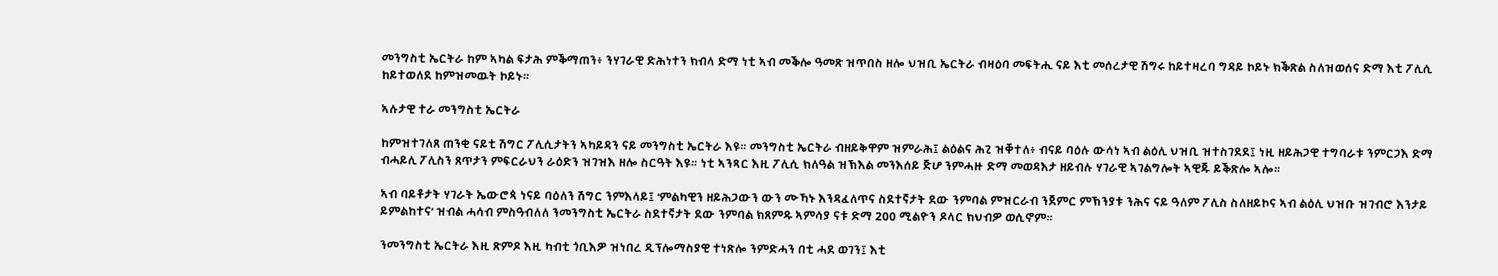መንግስቲ ኤርትራ ከም ኣካል ፍታሕ ምቕማጠን፥ ንሃገራዊ ድሕነተን ክብላ ድማ ነቲ ኣብ መቕሎ ዓመጽ ዝጥበስ ዘሎ ህዝቢ ኤርትራ ብዛዕባ መፍትሒ ናይ እቲ መሰረታዊ ሽግሩ ከይተዛረባ ግዳይ ኮይኑ ክቕጽል ስለዝወሰና ድማ እቲ ፖሊሲ ከይተወለደ ከምዝመዉት ኮይኑ።

ኣሉታዊ ተራ መንግስቲ ኤርትራ

ከምዝተገለጸ ጠንቂ ናይቲ ሽግር ፖሊሲታትን ኣካይዳን ናይ መንግስቲ ኤርትራ እዩ። መንግስቲ ኤርትራ ብዘይቅዋም ዝምራሕ፤ ልዕልና ሕጊ ዝቐተለ፥ ብናይ ባዕሉ ውሳነ ኣብ ልዕሊ ህዝቢ ዝተስገደደ፤ ነዚ ዘይሕጋዊ ተግባራቱ ንምርጋእ ድማ ብሓይሊ ፖሊስን ጸጥታን ምፍርራህን ራዕድን ዝገዝእ ዘሎ ስርዓት እዩ። ነቲ ኣንጻር እዚ ፖሊሲ ክለዓል ዝኽእል መንእሰይ ጅሆ ንምሓዙ ድማ መወዳእታ ዘይብሉ ሃገራዊ ኣገልግሎት ኣዊጁ ይቕጽሎ ኣሎ።

ኣብ ባይቶታት ሃገራት ኤውሮጳ ነናይ ባዕለን ሽግር ንምእላይ፤ ‘ምልካዊን ዘይሕጋውን ውን ሙኻኑ እንዳፈለጥና ስደተኛታት ደው ንምባል ምዝርራብ ንጀምር ምኽንያቱ ንሕና ናይ ዓለም ፖሊስ ስለዘይኮና ኣብ ልዕሊ ህዝቡ ዝገብሮ እንታይ ይምልከተና’ ዝብል ሓሳብ ምስዓብለለ ንመንግስቲ ኤርትራ ስደተኛታት ደው ንምባል ክጸምዱ ኣምሳያ ናቱ ድማ 200 ሚልዮን ዶላር ክህብዎ ወሲኖም።

ንመንግስቲ ኤርትራ እዚ ጽምዶ እዚ ካብቲ ጎቢእዎ ዝነበረ ዲፕሎማስያዊ ተነጽሎ ንምድሓን በቲ ሓደ ወገን፤ እቲ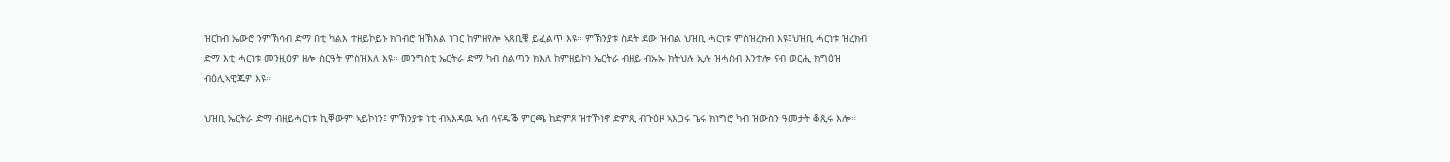ዝርከብ ኤውሮ ንምኽሳብ ድማ በቲ ካልእ ተዘይኮይኑ ክገብሮ ዝኽእል ነገር ከምዘየሎ ኣጸቢቑ ይፈልጥ እዩ። ምኽንያቱ ስደት ደው ዝብል ህዝቢ ሓርነቱ ምስዝረክብ እዩ፤ህዝቢ ሓርነቱ ዝረክብ ድማ እቲ ሓርነቱ መንዚዕዎ ዘሎ ስርዓት ምስዝእለ እዩ። መንግስቲ ኤርትራ ድማ ካብ ስልጣን ክእለ ከምዘይኮነ ኤርትራ ብዘይ ብኡኡ ክትህሉ ኢሉ ዝሓስብ እንተሎ ናብ ወርሒ ክግዕዝ ብዕሊኣዊጁዎ እዩ።

ህዝቢ ኤርትራ ድማ ብዘይሓርነቱ ኪቐውም ኣይኮነን፤ ምኽንያቱ ነቲ ብኣእዳዉ ኣብ ሳናዱቕ ምርጫ ከድምጾ ዝተኾነኖ ድምጺ ብጉዕዞ ኣእጋሩ ጌሩ ክነግሮ ካብ ዝውስን ዓመታት ቆጺሩ እሎ።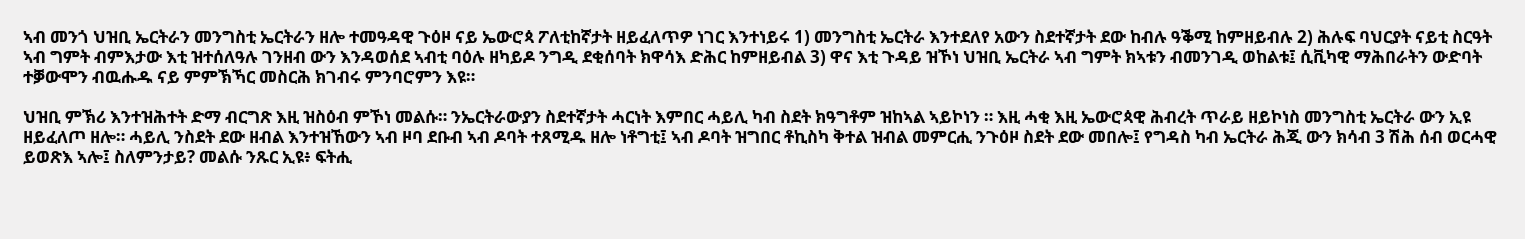ኣብ መንጎ ህዝቢ ኤርትራን መንግስቲ ኤርትራን ዘሎ ተመዓዳዊ ጉዕዞ ናይ ኤውሮጳ ፖለቲከኛታት ዘይፈለጥዎ ነገር እንተነይሩ 1) መንግስቲ ኤርትራ እንተደለየ አውን ስደተኛታት ደው ከብሉ ዓቕሚ ከምዘይብሉ 2) ሕሉፍ ባህርያት ናይቲ ስርዓት ኣብ ግምት ብምእታው እቲ ዝተሰለዓሉ ገንዘብ ውን እንዳወሰደ ኣብቲ ባዕሉ ዘካይዶ ንግዲ ደቂሰባት ክዋሳእ ድሕር ከምዘይብል 3) ዋና እቲ ጉዳይ ዝኾነ ህዝቢ ኤርትራ ኣብ ግምት ክኣቱን ብመንገዲ ወከልቱ፤ ሲቪካዊ ማሕበራትን ውድባት ተቓውሞን ብዉሑዱ ናይ ምምኽኻር መስርሕ ክገብሩ ምንባሮምን እዩ።

ህዝቢ ምኽሪ እንተዝሕተት ድማ ብርግጽ እዚ ዝስዕብ ምኾነ መልሱ። ንኤርትራውያን ስደተኛታት ሓርነት እምበር ሓይሊ ካብ ስደት ክዓግቶም ዝከኣል ኣይኮነን ። እዚ ሓቂ እዚ ኤውሮጳዊ ሕብረት ጥራይ ዘይኮነስ መንግስቲ ኤርትራ ውን ኢዩ ዘይፈለጦ ዘሎ። ሓይሊ ንስደት ደው ዘብል እንተዝኸውን ኣብ ዞባ ደቡብ ኣብ ዶባት ተጸሚዱ ዘሎ ነቶግቲ፤ ኣብ ዶባት ዝግበር ቶኪስካ ቅተል ዝብል መምርሒ ንጉዕዞ ስደት ደው መበሎ፤ የግዳስ ካብ ኤርትራ ሕጂ ውን ክሳብ 3 ሽሕ ሰብ ወርሓዊ ይወጽእ ኣሎ፤ ስለምንታይ? መልሱ ንጹር ኢዩ፥ ፍትሒ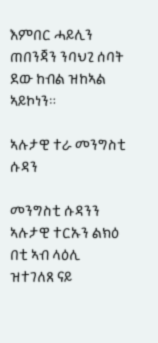እምበር ሓይሊን ጠበንጃን ንባህጊ ሰባት ደው ከብል ዝከኣል ኣይኮነን።

ኣሉታዊ ተራ መንግስቲ ሱዳን

መንግስቲ ሱዳንን ኣሉታዊ ተርኡን ልክዕ በቲ ኣብ ላዕሊ ዝተገለጸ ናይ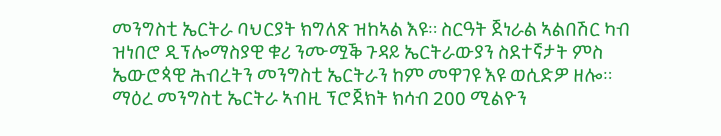መንግስቲ ኤርትራ ባህርያት ክግለጽ ዝከኣል እዩ። ስርዓት ጀነራል ኣልበሽር ካብ ዝነበሮ ዲፕሎማስያዊ ቁሪ ንሙሟቕ ጉዳይ ኤርትራውያን ስደተኛታት ምስ ኤውሮጳዊ ሕብረትን መንግስቲ ኤርትራን ከም መዋገዩ እዩ ወሲድዎ ዘሎ። ማዕረ መንግስቲ ኤርትራ ኣብዚ ፕሮጀክት ክሳብ 200 ሚልዮን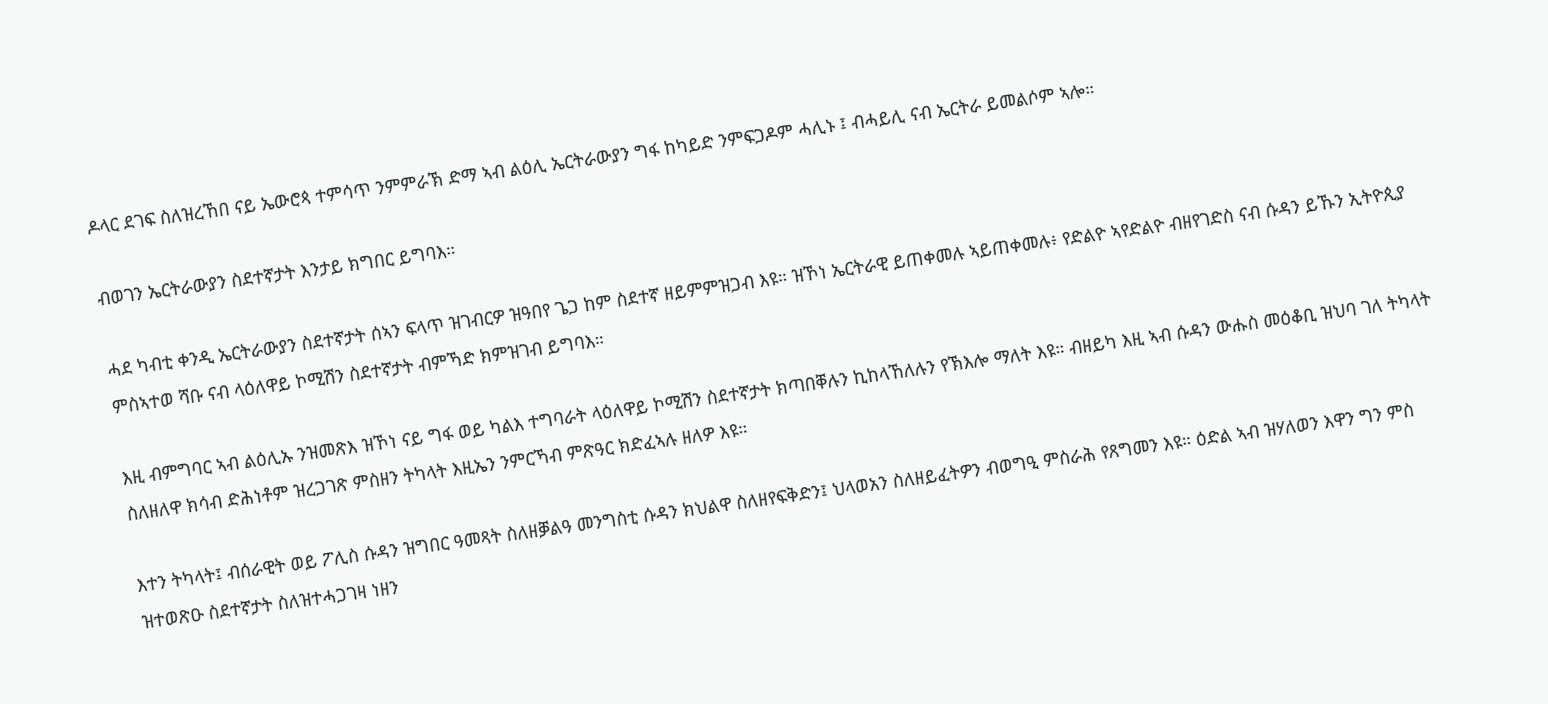ዶላር ደገፍ ስለዝረኸበ ናይ ኤውሮጳ ተምሳጥ ንምምራኽ ድማ ኣብ ልዕሊ ኤርትራውያን ግፋ ከካይድ ንምፍጋዶም ሓሊኑ ፤ ብሓይሊ ናብ ኤርትራ ይመልሶም ኣሎ።

ብወገን ኤርትራውያን ስደተኛታት እንታይ ክግበር ይግባእ።

ሓደ ካብቲ ቀንዲ ኤርትራውያን ስደተኛታት ሰኣን ፍላጥ ዝገብርዎ ዝዓበየ ጌጋ ከም ስደተኛ ዘይምምዝጋብ እዩ። ዝኾነ ኤርትራዊ ይጠቀመሉ ኣይጠቀመሉ፥ የድልዮ ኣየድልዮ ብዘየገድስ ናብ ሱዳን ይኹን ኢትዮጲያ ምስኣተወ ሻቡ ናብ ላዕለዋይ ኮሚሽን ስደተኛታት ብምኻድ ክምዝገብ ይግባእ።

እዚ ብምግባር ኣብ ልዕሊኡ ንዝመጽእ ዝኾነ ናይ ግፋ ወይ ካልእ ተግባራት ላዕለዋይ ኮሚሽን ስደተኛታት ክጣበቐሉን ኪከላኸለሉን የኽእሎ ማለት እዩ። ብዘይካ እዚ ኣብ ሱዳን ውሑስ መዕቆቢ ዝህባ ገለ ትካላት ስለዘለዋ ክሳብ ድሕነቶም ዝረጋገጽ ምስዘን ትካላት እዚኤን ንምርኻብ ምጽዓር ክድፈኣሉ ዘለዎ እዩ።

እተን ትካላት፤ ብሰራዊት ወይ ፖሊስ ሱዳን ዝግበር ዓመጻት ስለዘቓልዓ መንግስቲ ሱዳን ክህልዋ ስለዘየፍቅድን፤ ህላወአን ስለዘይፈትዎን ብወግዒ ምስራሕ የጸግመን እዩ። ዕድል ኣብ ዝሃለወን እዋን ግን ምስ ዝተወጽዑ ስደተኛታት ስለዝተሓጋገዛ ነዘን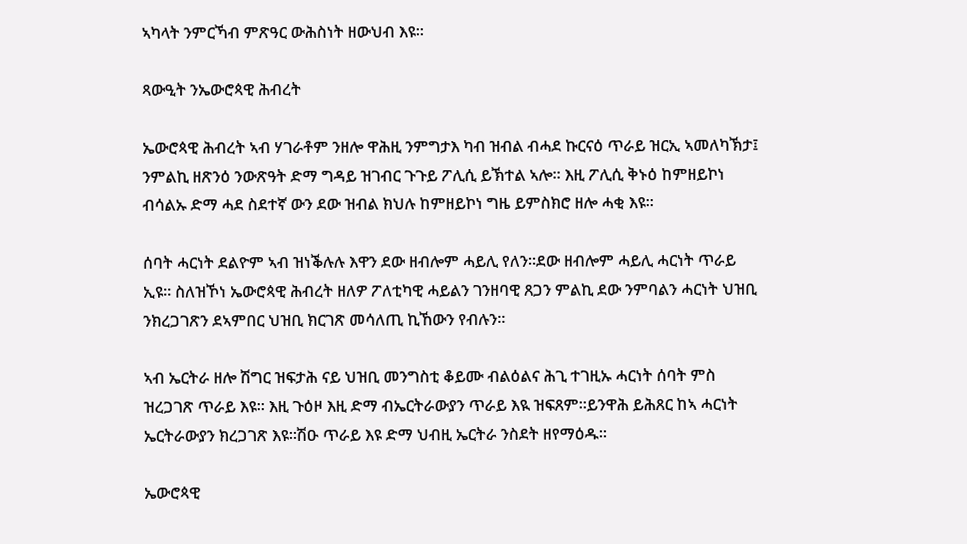ኣካላት ንምርኻብ ምጽዓር ውሕስነት ዘውህብ እዩ።

ጻውዒት ንኤውሮጳዊ ሕብረት

ኤውሮጳዊ ሕብረት ኣብ ሃገራቶም ንዘሎ ዋሕዚ ንምግታእ ካብ ዝብል ብሓደ ኩርናዕ ጥራይ ዝርኢ ኣመለካኽታ፤ ንምልኪ ዘጽንዕ ንውጽዓት ድማ ግዳይ ዝገብር ጉጉይ ፖሊሲ ይኽተል ኣሎ። እዚ ፖሊሲ ቅኑዕ ከምዘይኮነ ብሳልኡ ድማ ሓደ ስደተኛ ውን ደው ዝብል ክህሉ ከምዘይኮነ ግዜ ይምስክሮ ዘሎ ሓቂ እዩ።

ሰባት ሓርነት ደልዮም ኣብ ዝነቕሉሉ እዋን ደው ዘብሎም ሓይሊ የለን።ደው ዘብሎም ሓይሊ ሓርነት ጥራይ ኢዩ። ስለዝኾነ ኤውሮጳዊ ሕብረት ዘለዎ ፖለቲካዊ ሓይልን ገንዘባዊ ጸጋን ምልኪ ደው ንምባልን ሓርነት ህዝቢ ንክረጋገጽን ደኣምበር ህዝቢ ክርገጽ መሳለጢ ኪኸውን የብሉን።

ኣብ ኤርትራ ዘሎ ሽግር ዝፍታሕ ናይ ህዝቢ መንግስቲ ቆይሙ ብልዕልና ሕጊ ተገዚኡ ሓርነት ሰባት ምስ ዝረጋገጽ ጥራይ እዩ። እዚ ጉዕዞ እዚ ድማ ብኤርትራውያን ጥራይ እዪ ዝፍጸም።ይንዋሕ ይሕጸር ከኣ ሓርነት ኤርትራውያን ክረጋገጽ እዩ።ሽዑ ጥራይ እዩ ድማ ህብዚ ኤርትራ ንስደት ዘየማዕዱ።

ኤውሮጳዊ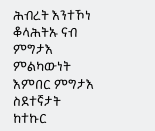ሕብረት እንተኾነ ቆላሕትኡ ናብ ምግታእ ምልካውነት እምበር ምግታእ ስደተኛታት ከተኩር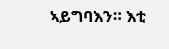ኣይግባእን። እቲ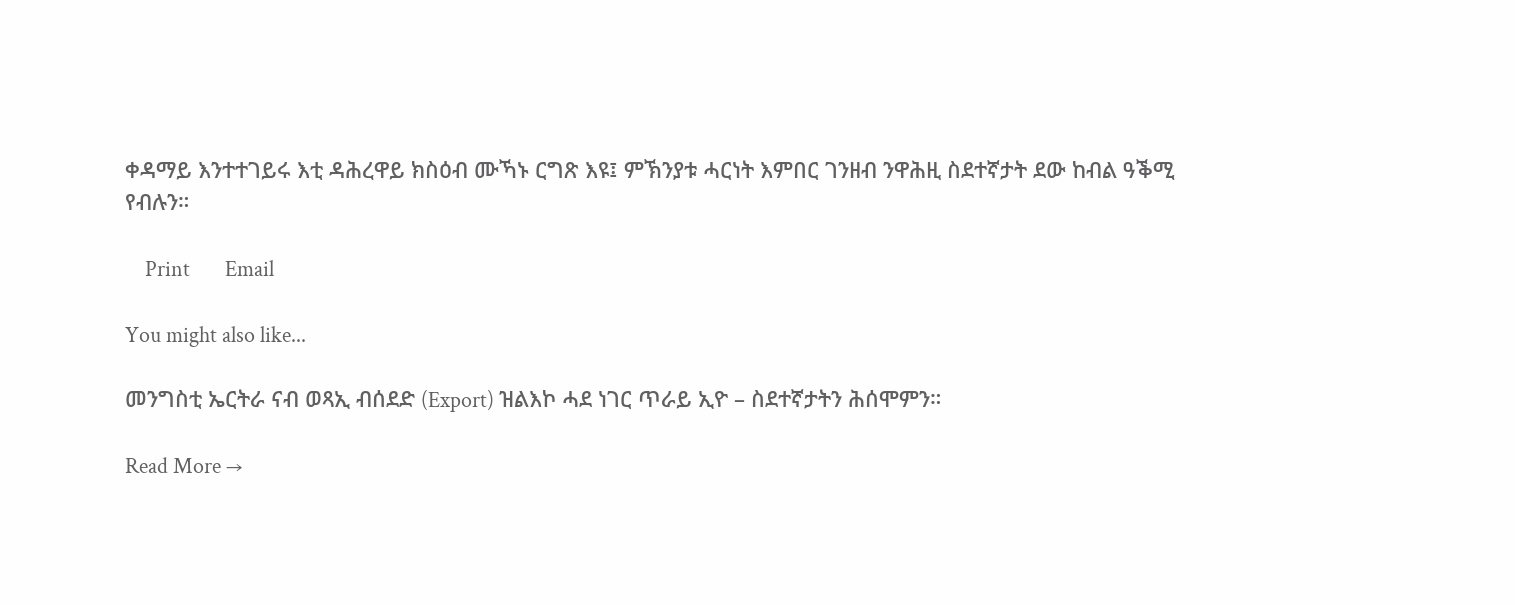ቀዳማይ እንተተገይሩ እቲ ዳሕረዋይ ክስዕብ ሙኻኑ ርግጽ እዩ፤ ምኽንያቱ ሓርነት እምበር ገንዘብ ንዋሕዚ ስደተኛታት ደው ከብል ዓቕሚ የብሉን።

    Print       Email

You might also like...

መንግስቲ ኤርትራ ናብ ወጻኢ ብሰደድ (Export) ዝልእኮ ሓደ ነገር ጥራይ ኢዮ – ስደተኛታትን ሕሰሞምን።

Read More →